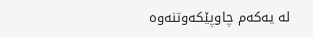لە یەکەم چاوپێکەوتنەوە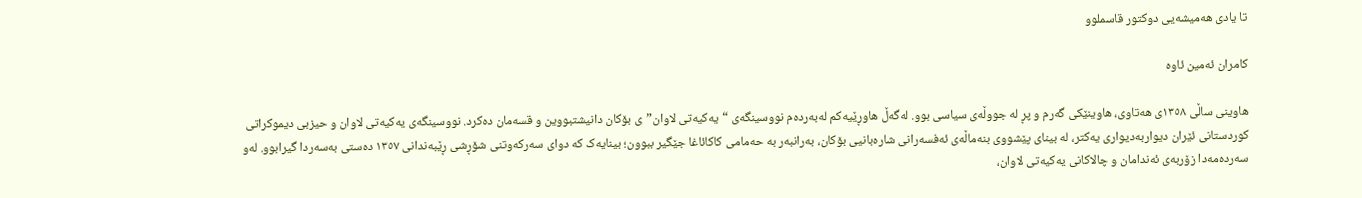تا یادی هەمیشەیی دوکتور قاسملوو

کامران ئەمین ئاوە

هاوینی ساڵی ١٣٥٨ی هەتاوی، هاوینێکی گەرم و پڕ لە جووڵەی سیاسی بوو. لەگەڵ هاوڕێیەکم لەبەردەم نووسینگەی “یەکیەتی لاوان”ی بۆکان دانیشتبووین و قسەمان دەکرد. نووسینگەی یەکیەتی لاوان و حیزبی دیموکراتی کوردستانی ئێران دیواربەدیواری یەکتر، لە بینای پێشووی بنەماڵەی ئەفسەرانی شارەبانیی بۆکان، بەرانبەر بە حەمامی کاکائاغا جێگیر ببوون؛ بینایەک کە دوای سەرکەوتنی شۆڕشی ڕێبەندانی ١٣٥٧ دەستی بەسەردا گیرابوو. لەو سەردەمەدا زۆربەی ئەندامان و چالاکانی یەکیەتی لاوان،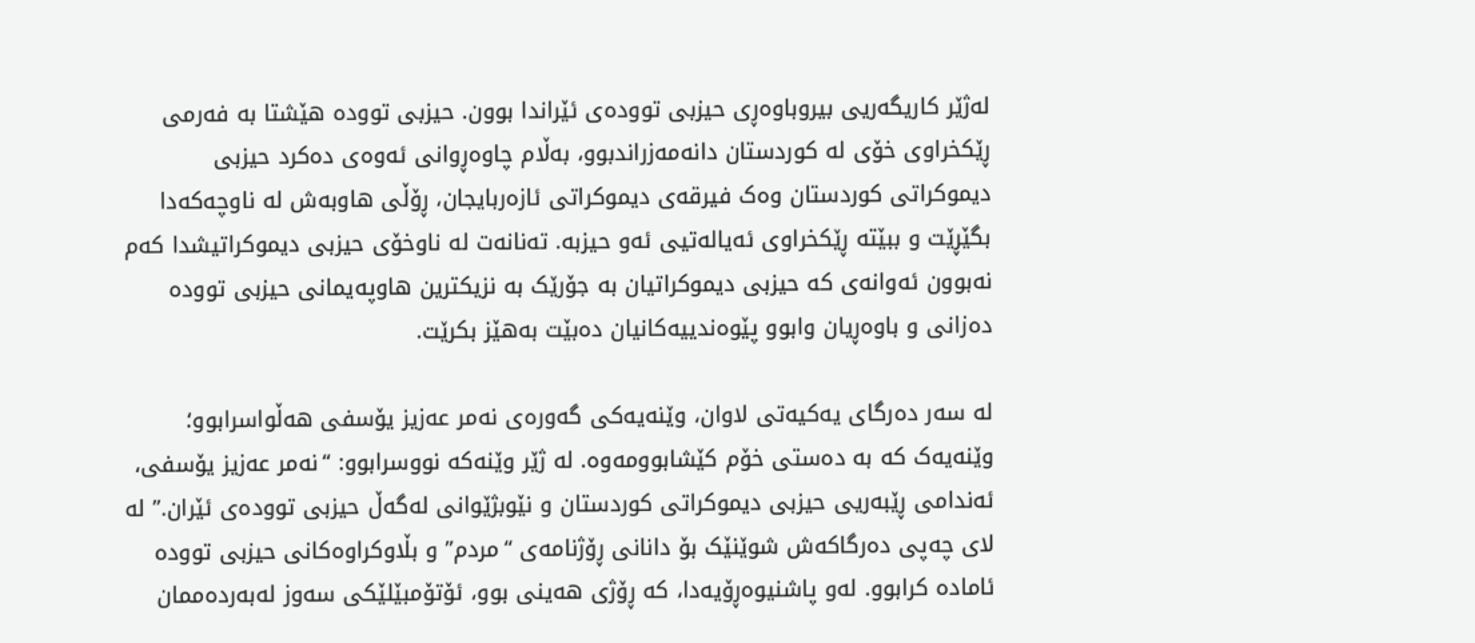لەژێر کاریگەریی بیروباوەڕی حیزبی توودەی ئێراندا بوون. حیزبی توودە هێشتا بە فەرمی ڕێکخراوی خۆی لە کوردستان دانەمەزراندبوو، بەڵام چاوەڕوانی ئەوەی دەکرد حیزبی دیموکراتی کوردستان وەک فیرقەی دیموکراتی ئازەربایجان، ڕۆڵی هاوبەش لە ناوچەکەدا بگێڕێت و ببێتە ڕێکخراوی ئەیالەتیی ئەو حیزبە. تەنانەت لە ناوخۆی حیزبی دیموکراتیشدا کەم نەبوون ئەوانەی کە حیزبی دیموکراتیان بە جۆرێک بە نزیکترین هاوپەیمانی حیزبی توودە دەزانی و باوەڕیان وابوو پێوەندییەکانیان دەبێت بەهێز بکرێت.

لە سەر دەرگای یەکیەتی لاوان، وێنەیەکی گەورەی نەمر عەزیز یۆسفی هەڵواسرابوو؛ وێنەیەک کە بە دەستی خۆم کێشابوومەوە. لە ژێر وێنەکە نووسرابوو: “نەمر عەزیز یۆسفی، ئەندامی ڕێبەریی حیزبی دیموکراتی کوردستان و نێوبژێوانی لەگەڵ حیزبی توودەی ئێران.” لە لای چەپی دەرگاکەش شوێنێک بۆ دانانی ڕۆژنامەی “مردم” و بڵاوکراوەکانی حیزبی توودە ئامادە کرابوو. لەو پاشنیوەڕۆیەدا، کە ڕۆژی هەینی بوو، ئۆتۆمبێلێکی سەوز لەبەردەممان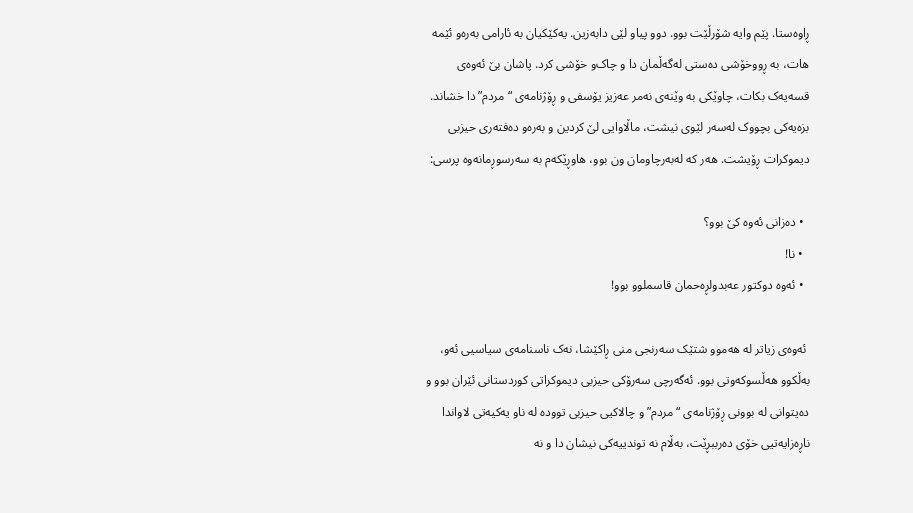ڕاوەستا. پێم وایە شۆرڵێت بوو. دوو پیاو لێی دابەزین. یەکێکیان بە ئارامی بەرەو ئێمە هات، بە ڕووخۆشی دەستی لەگەڵمان دا و چاک‌و خۆشی کرد. پاشان بێ ئەوەی قسەیەک بکات، چاوێکی بە وێنەی نەمر عەزیز یۆسفی و ڕۆژنامەی “مردم”دا خشاند. بزەیەکی بچووک لەسەر لێوی نیشت، ماڵاوایی لێ کردین و بەرەو دەفتەری حیزبی دیموکرات ڕۆیشت. هەر کە لەبەرچاومان ون بوو، هاوڕێکەم بە سەرسوڕمانەوە پرسی:

  • دەزانی ئەوە کێ بوو؟
  • نا!
  • ئەوە دوکتور عەبدولڕەحمان قاسملوو بوو!

 ئەوەی زیاتر لە هەموو شتێک سەرنجی منی ڕاکێشا، نەک ناسنامەی سیاسیی ئەو، بەڵکوو هەڵسوکەوتی بوو. ئەگەرچی سەرۆکی حیزبی دیموکراتی کوردستانی ئێران بوو و دەیتوانی لە بوونی ڕۆژنامەی “مردم” و چالاکیی حیزبی توودە لە ناو یەکیەتی لاواندا ناڕەزایەتیی خۆی دەرببڕێت، بەڵام نە توندییەکی نیشان دا و نە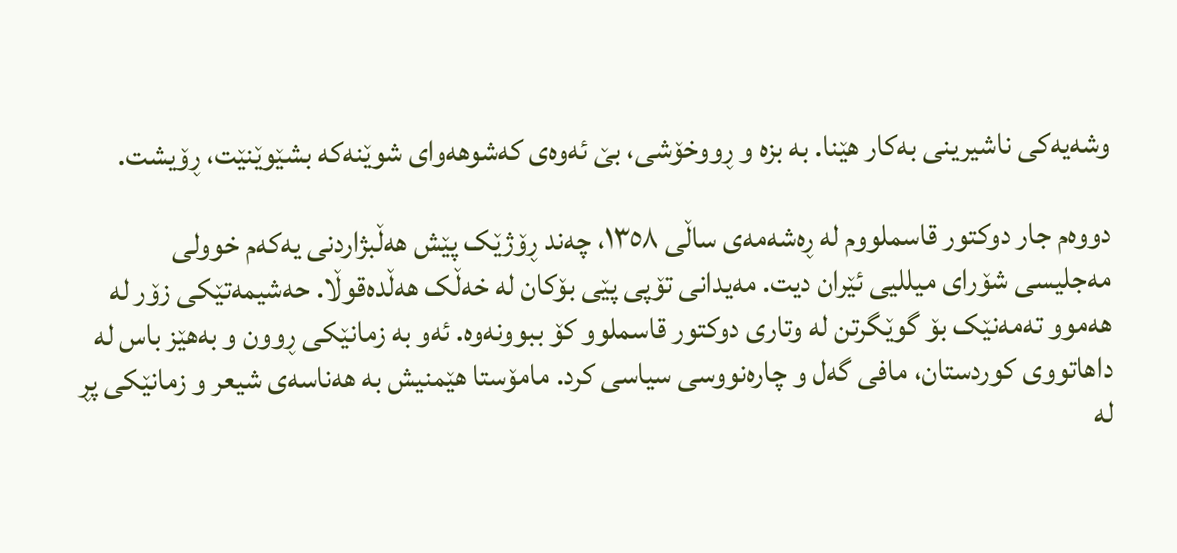وشەیەکی ناشیرینی بەکار هێنا. بە بزە و ڕووخۆشی، بێ ئەوەی کەشوهەوای شوێنەکە بشێوێنێت، ڕۆیشت.

دووەم جار دوکتور قاسملووم لە ڕەشەمەی ساڵی ١٣٥٨، چەند ڕۆژێک پێش هەڵبژاردنی یەکەم خوولی مەجلیسی شۆرای میللیی ئێران دیت. مەیدانی تۆپی پێی بۆکان لە خەڵک هەڵدەقوڵا. حەشیمەتێکی زۆر لە هەموو تەمەنێک بۆ گوێگرتن لە وتاری دوکتور قاسملوو کۆ ببوونەوە. ئەو بە زمانێکی ڕوون و بەهێز باس لە داهاتووی کوردستان، مافی گەل و چارەنووسی سیاسی کرد. مامۆستا هێمنیش بە هەناسەی شیعر و زمانێکی پڕ لە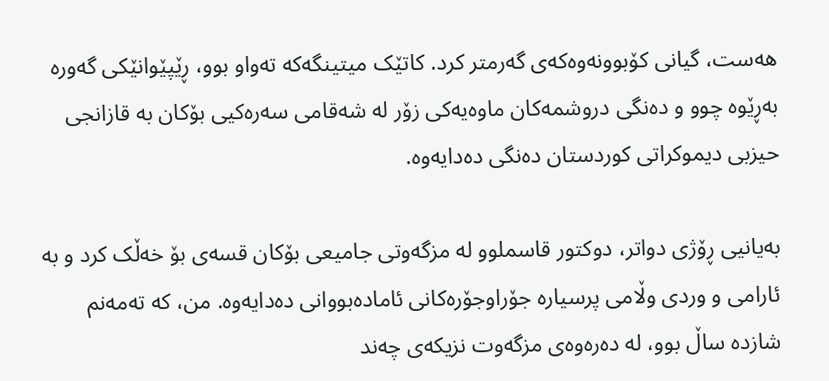هەست، گیانی کۆبوونەوەکەی گەرمتر کرد. کاتێک میتینگەکە تەواو بوو، ڕێپێوانێکی گەورە بەڕێوە چوو و دەنگی دروشمەکان ماوەیەکی زۆر لە شەقامی سەرەکیی بۆکان بە قازانجی حیزبی دیموکراتی کوردستان دەنگی دەدایەوە.

بەیانیی ڕۆژی دواتر، دوکتور قاسملوو لە مزگەوتی جامیعی بۆکان قسەی بۆ خەڵک کرد و بە ئارامی و وردی وڵامی پرسیارە جۆراوجۆرەکانی ئامادەبووانی دەدایەوە. من، کە تەمەنم شازدە ساڵ بوو، لە دەرەوەی مزگەوت نزیکەی چەند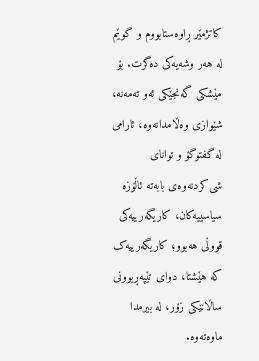کاتژمێر ڕاوەستابووم و گوێم لە هەر وشەیەکی دەگرت. بۆ مێشکی گەنجێکی ئەو تەمەنە، شێوازی وەڵامدانەوە، ئارامی لە گفتوگۆ و توانای شی‌کردنەوەی بابەتە ئاڵۆزە سیاسییەکان، کاریگەرییەکی قووڵی هەبوو؛ کاریگەرییەک کە هێشتا، دوای تێپەڕبوونی ساڵانێکی زۆر، لە بیرمدا ماوەتەوە.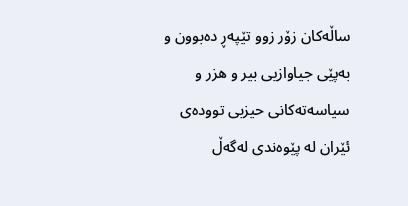ساڵەکان زۆر زوو تێپەڕ دەبوون و بەپێی جیاوازیی بیر و هزر و سیاسەتەکانی حیزبی توودەی ئێران لە پێوەندی لەگەڵ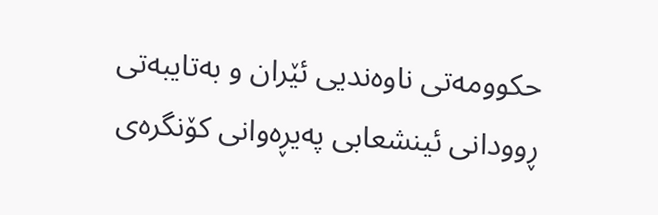حکوومەتی ناوەندیی ئێران و بەتایبەتی ڕوودانی ئینشعابی پەیڕەوانی کۆنگرەی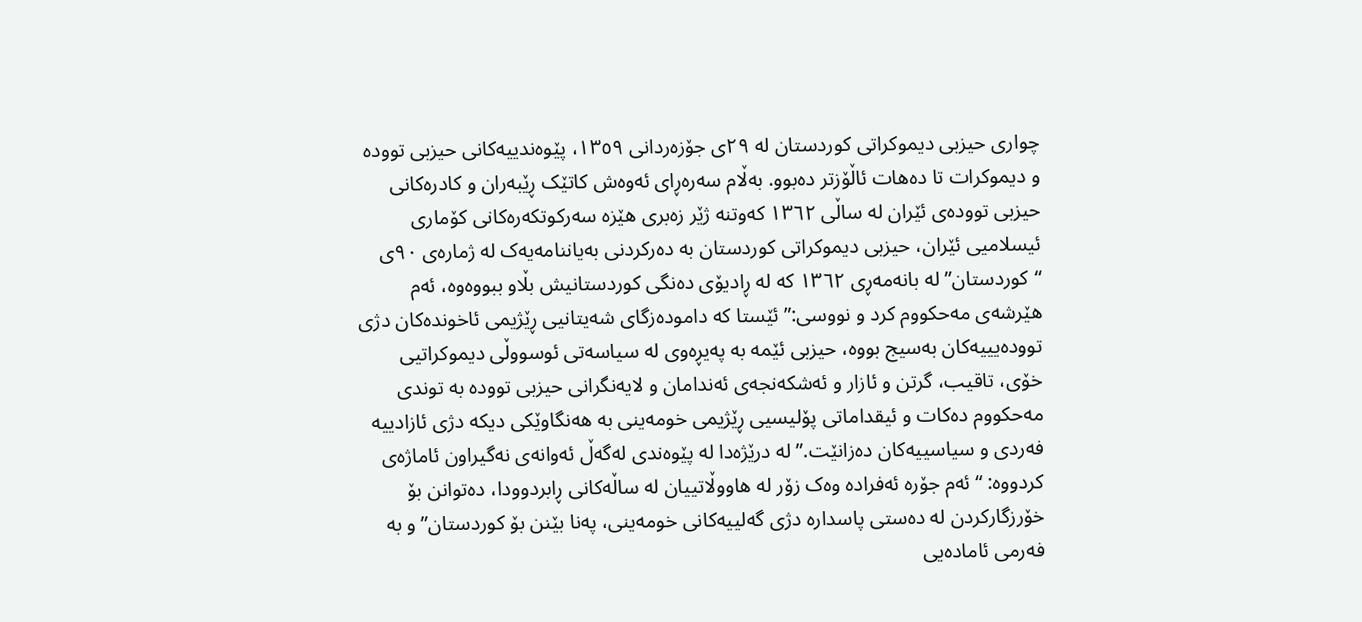چواری حیزبی دیموکراتی کوردستان لە ٢٩ی جۆزەردانی ١٣٥٩، پێوەندییەکانی حیزبی توودە و دیموکرات تا دەهات ئاڵۆزتر دەبوو. بەڵام سەرەڕای ئەوەش کاتێک ڕێبەران و کادرەکانی حیزبی توودەی ئێران لە ساڵی ١٣٦٢ کەوتنە ژێر زەبری هێزە سەرکوتکەرەکانی کۆماری ئیسلامیی ئێران، حیزبی دیموکراتی کوردستان بە دەرکردنی بەیاننامەیەک لە ژمارەی ٩٠ی “کوردستان” لە بانەمەڕی ١٣٦٢ کە لە ڕادیۆی دەنگی کوردستانیش بڵاو ببووەوە، ئەم هێرشەی مەحکووم کرد و نووسی:”ئێستا کە دامودەزگای شەیتانیی ڕێژیمی ئاخوندەکان دژی توودەیییەکان بەسیج بووە، حیزبی ئێمە بە پەیڕەوی لە سیاسەتی ئوسووڵی دیموکراتیی خۆی، تاقیب، گرتن و ئازار و ئەشکەنجەی ئەندامان و لایەنگرانی حیزبی توودە بە توندی مەحکووم دەکات و ئیقداماتی پۆلیسیی ڕێژیمی خومەینی بە هەنگاوێکی دیکە دژی ئازادییە فەردی و سیاسییەکان دەزانێت.” لە درێژەدا لە پێوەندی لەگەڵ ئەوانەی نەگیراون ئاماژەی کردووە: “ئەم جۆرە ئەفرادە وەک زۆر لە هاووڵاتییان لە ساڵەکانی ڕابردوودا، دەتوانن بۆ خۆرزگارکردن لە دەستی پاسدارە دژی گەلییەکانی خومەینی، پەنا بێنن بۆ کوردستان” و بە فەرمی ئامادەیی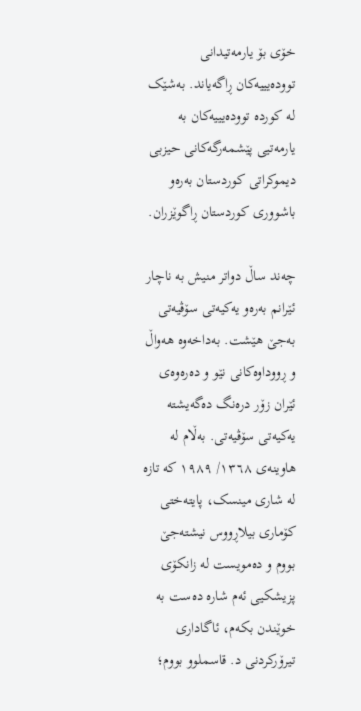خۆی بۆ یارمەتیدانی توودەیییەکان ڕاگەیاند. بەشێک لە کوردە توودەیییەکان بە یارمەتیی پێشمەرگەکانی حیزبی دیموکراتی کوردستان بەرەو باشووری کوردستان ڕاگوێزران.

چەند ساڵ دواتر منیش بە ناچار ئێرانم بەرەو یەکیەتی سۆڤیەتی بەجێ هێشت. بەداخەوە هەواڵ و ڕووداوەکانی نێو و دەرەوەی ئێران زۆر درەنگ دەگەیشتە یەکیەتی سۆڤیەتی. بەڵام لە هاوینەی ١٣٦٨/ ١٩٨٩ کە تازە لە شاری مینسک، پایتەختی کۆماری بیلاڕووس نیشتەجێ بووم و دەمویست لە زانکۆی پزیشکیی ئەم شارە دەست بە خوێندن بکەم، ئاگاداری تیرۆرکردنی د. قاسملوو بووم؛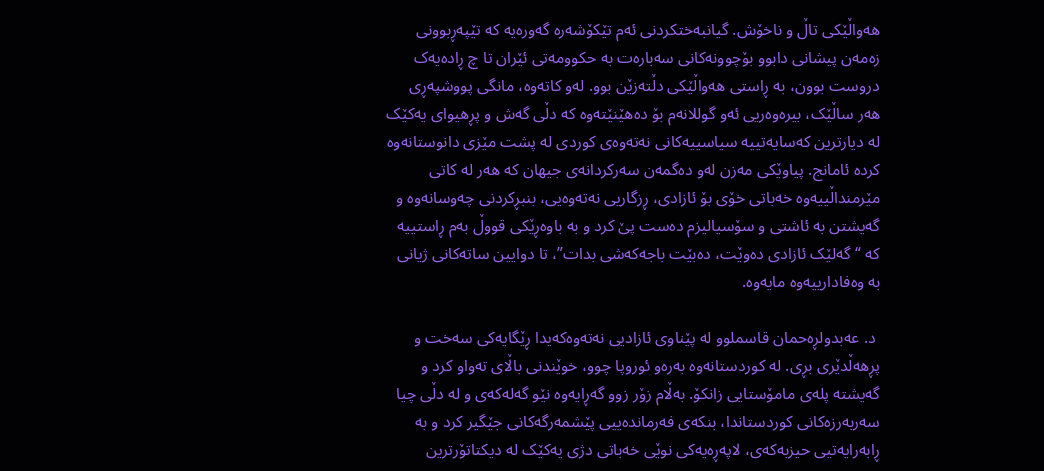هەواڵێکی تاڵ و ناخۆش. گیانبەختکردنی ئەم تێکۆشەرە گەورەیە کە تێپەڕبوونی زەمەن پیشانی دابوو بۆچوونەکانی سەبارەت بە حکوومەتی ئێران تا چ ڕادەیەک دروست بوون، بە ڕاستی هەواڵێکی دڵتەزێن بوو. لەو کاتەوە، مانگی پووشپەڕی هەر ساڵێک، بیرەوەریی ئەو گوللانەم بۆ دەهێنێتەوە کە دڵی گەش و پڕهیوای یەکێک لە دیارترین کەسایەتییە سیاسییەکانی نەتەوەی کوردی لە پشت مێزی دانوستانەوە کردە ئامانج. پیاوێکی مەزن لەو دەگمەن سەرکردانەی جیهان کە هەر لە کاتی مێرمنداڵییەوە خەباتی خۆی بۆ ئازادی، ڕزگاریی نەتەوەیی، بنبڕکردنی چەوسانەوە و گەیشتن بە ئاشتی و سۆسیالیزم دەست پێ کرد و بە باوەڕێکی قووڵ بەم ڕاستییە کە “گەلێک ئازادی دەوێت، دەبێت باجەکەشی بدات”، تا دوایین ساتەکانی ژیانی بە وەفادارییەوە مایەوە.

 د. عەبدولڕەحمان قاسملوو لە پێناوی ئازادیی نەتەوەکەیدا ڕێگایەکی سەخت و پڕهەڵدێری بڕی. لە کوردستانەوە بەرەو ئوروپا چوو، خوێندنی باڵای تەواو کرد و گەیشتە پلەی مامۆستایی زانکۆ. بەڵام زۆر زوو گەڕایەوە نێو گەلەکەی و لە دڵی چیا سەربەرزەکانی کوردستاندا، بنکەی فەرماندەییی پێشمەرگەکانی جێگیر کرد و بە ڕابەرایەتیی حیزبەکەی، لاپەڕەیەکی نوێی خەباتی دژی یەکێک لە دیکتاتۆرترین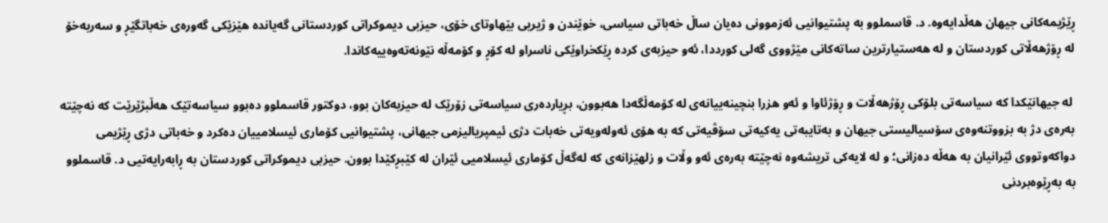ڕێژیمەکانی جیهان هەڵدایەوە. د. قاسملوو بە پشتیوانیی ئەزموونی دەیان ساڵ خەباتی سیاسی، خوێندن و ژیریی بێهاوتای خۆی، حیزبی دیموکراتی کوردستانی گەیاندە هێزێکی گەورەی خەباتگێڕ و سەربەخۆ لە ڕۆژهەڵاتی کوردستان و لە هەستیارترین ساتەکانی مێژووی گەلی کورددا، ئەو حیزبەی کردە ڕێکخراوێکی ناسراو لە کۆڕ و کۆمەڵە نێونەتەوەییەکاندا.

 لە جیهانێکدا کە سیاسەتی بلۆکی ڕۆژهەڵات و ڕۆژئاوا و ئەو هزرا بنچینەییانەی لە کۆمەڵگەدا هەبوون، بڕیاردەری سیاسەتی زۆرێک لە حیزبەکان بوو، دوکتور قاسملوو دەبوو سیاسەتێک هەڵبژێرێت کە نەچێتە بەرەی دژ بە بزووتنەوەی سۆسیالیستی جیهان و بەتایبەتی یەکیەتی سۆڤیەتی کە بە هۆی ئەولەویەتی خەبات دژی ئیمپریالیزمی جیهانی، پشتیوانیی کۆماری ئیسلامییان دەکرد و خەباتی دژی ڕێژیمی دواکەوتووی ئێرانیان بە هەڵە دەزانی؛ و لە لایەکی تریشەوە نەچێتە بەرەی ئەو وڵات و زلهێزانەی کە لەگەڵ کۆماری ئیسلامیی ئێران لە کێبڕکێدا بوون. حیزبی دیموکراتی کوردستان بە ڕابەرایەتیی د. قاسملوو بە بەڕێوەبردنی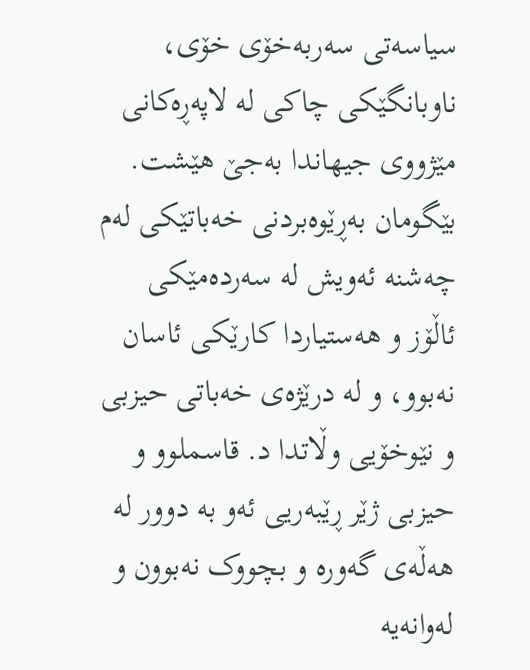سیاسەتی سەربەخۆی خۆی، ناوبانگێکی چاکی لە لاپەڕەکانی مێژووی جیهاندا بەجێ هێشت. بێگومان بەڕێوەبردنی خەباتێکی لەم چەشنە ئەویش لە سەردەمێکی ئاڵۆز و هەستیاردا کارێکی ئاسان نەبوو، و لە درێژەی خەباتی حیزبی و نێوخۆیی وڵاتدا د. قاسملوو و حیزبی ژێر ڕێبەریی ئەو بە دوور لە هەڵەی گەورە و بچووک نەبوون و لەوانەیە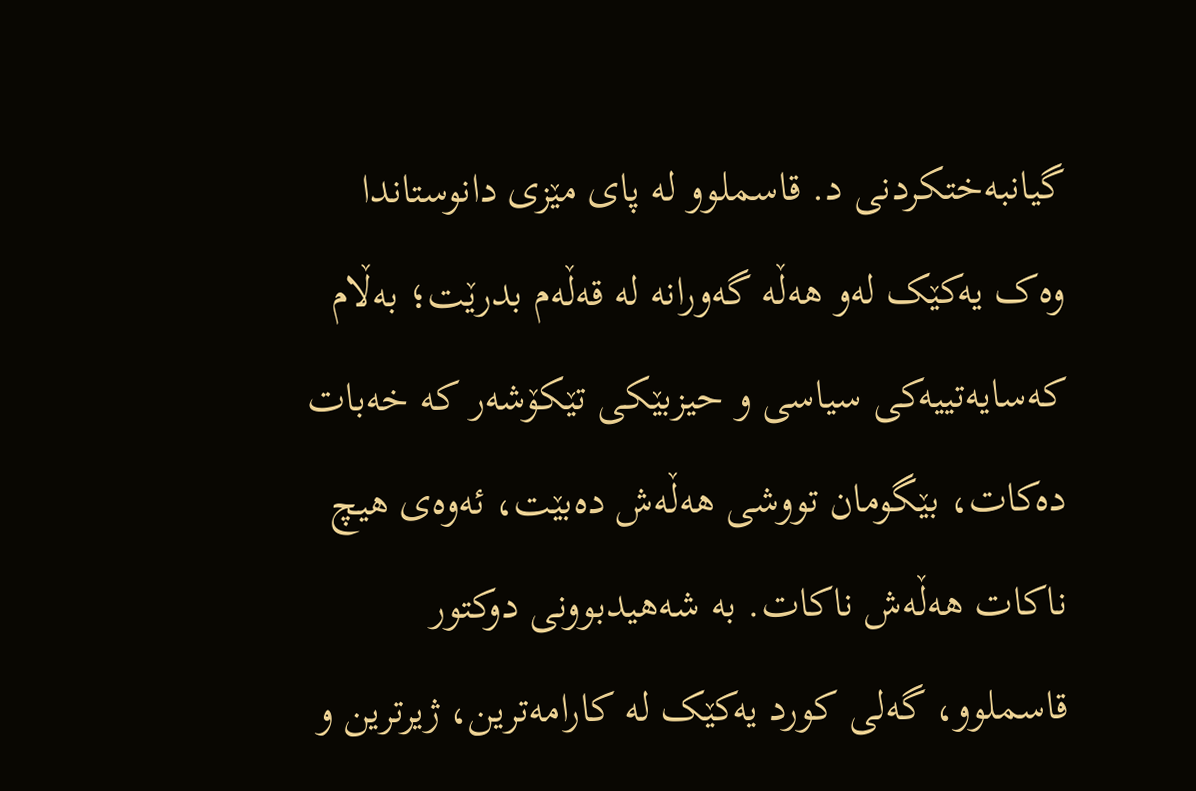گیانبەختکردنی د. قاسملوو لە پای مێزی دانوستاندا وەک یەکێک لەو هەڵه گەورانە لە قەڵەم بدرێت؛ بەڵام کەسایەتییەکی سیاسی و حیزبێکی تێکۆشەر کە خەبات دەکات، بێگومان تووشی هەڵەش دەبێت، ئەوەی هیچ ناکات هەڵەش ناکات. بە شەهیدبوونی دوکتور قاسملوو، گەلی کورد یەکێک لە کارامەترین، ژیرترین و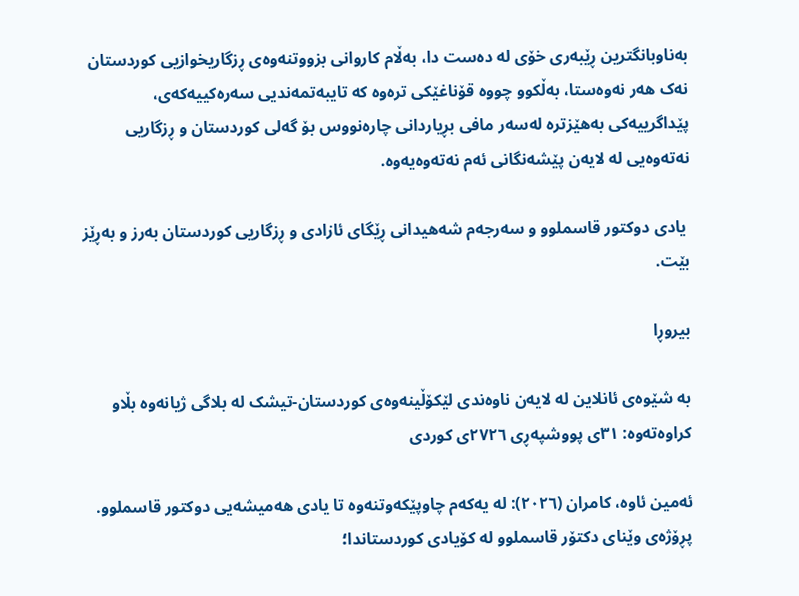بەناوبانگترین ڕێبەری خۆی لە دەست دا، بەڵام کاروانی بزووتنەوەی ڕزگاریخوازیی کوردستان نەک هەر نەوەستا، بەڵکوو چووە قۆناغێکی ترەوە کە تایبەتمەندیی سەرەکییەکەی، پێداگرییەکی بەهێزترە لەسەر مافی بڕیاردانی چارەنووس بۆ گەلی کوردستان و ڕزگاریی نەتەوەیی لە لایەن پێشەنگانی ئەم نەتەوەیەوە.

 یادی دوکتور قاسملوو و سەرجەم شەهیدانی ڕێگای ئازادی و ڕزگاریی کوردستان بەرز و بەڕێز بێت.

بیروڕا

بە شێوەی ئانلاین لە لایەن ناوەندی لێکۆڵینەوەی کوردستان-تیشک لە بلاگی ژیانەوە بڵاو کراوەتەوە: ٣١ی پووشپەڕی ٢٧٢٦ی کوردی

ئەمین ئاوە، کامران (٢٠٢٦): لە یەکەم چاوپێکەوتنەوە تا یادی هەمیشەیی دوکتور قاسملوو. پڕۆژەی وێنای دکتۆر قاسملوو لە کۆیادی کوردستاندا؛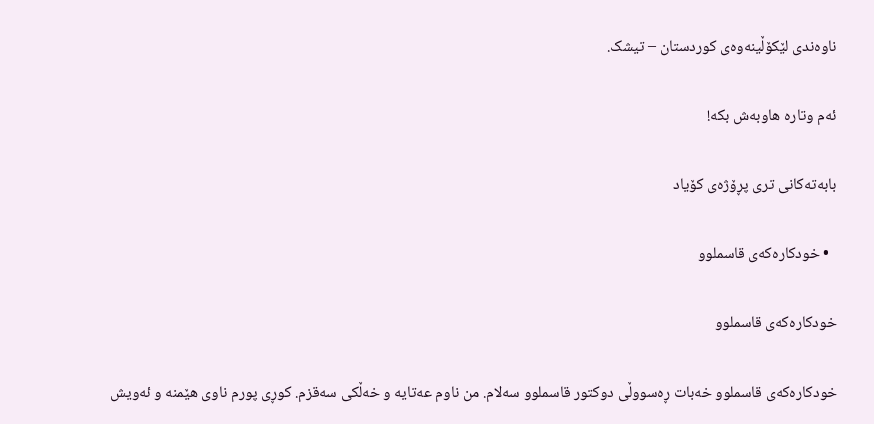ناوەندی لێکۆڵینەوەی کوردستان – تیشک.

ئەم وتارە هاوبەش بکە!

بابەتەکانی تری پڕۆژەی کۆیاد

  • خودکارەکەی قاسملوو

خودکارەکەی قاسملوو

خودکارەکەی قاسملوو خەبات ڕەسووڵی دوکتور قاسملوو سەلام. من ناوم عەتایە و خەڵکی سەقزم. کوڕی پورم ناوی هێمنە و ئەویش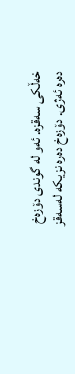خەڵکی سەقزە. ئەو لە گوندی دۆزەخ دەرە ئەژی. دۆزەخ دەرە نزیکە لەسەقز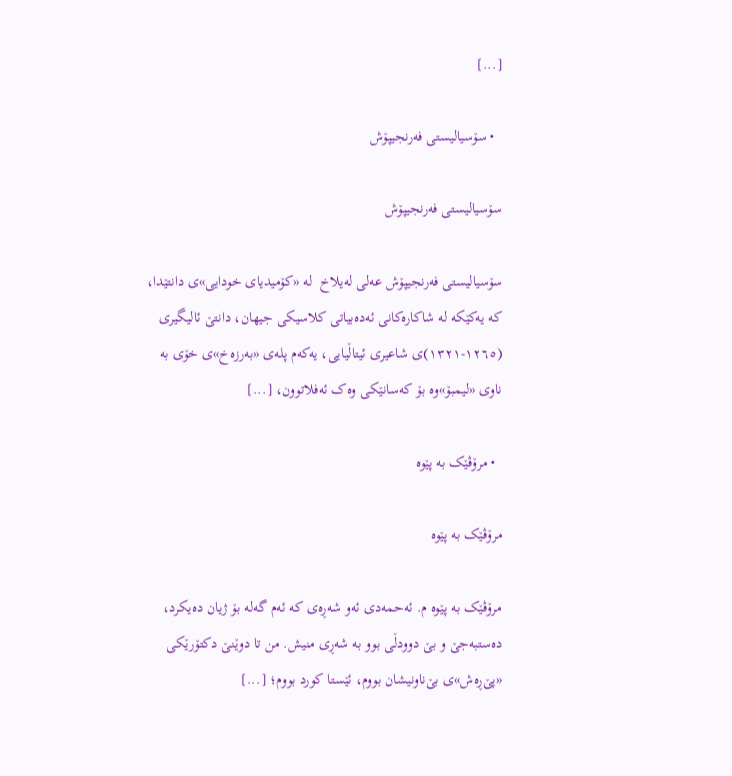[...]

  • سۆسیالیستی فەرنجیپۆش

سۆسیالیستی فەرنجیپۆش

سۆسیالیستی فەرنجیپۆش عەلی لەیلاخ  لە «کۆمیدیای خودایی»ی دانتێدا، کە یەکێکە لە شاکارەکانی ئەدەبیاتی کلاسیکی جیهان، دانتێ ئالیگیری (١٢٦٥-١٣٢١)ی شاعیری ئیتاڵیایی، یەکەم پلەی «بەرزەخ»ی خۆی بە ناوی «لیمبۆ»وە بۆ کەسانێکی وەک ئەفلاتوون، [...]

  • مرۆڤێک بە پێوە

مرۆڤێک بە پێوە

مرۆڤێک بە پێوە م. ئەحمەدی ئەو شەڕەی کە ئەم گەلە بۆ ژیان دەیکرد، دەستبەجێ و بێ دوودڵی بوو بە شەڕی منیش. من تا دوێنێ دکتۆرێکی «پێ‌ڕەش»ی بێ‌ناونیشان بووم، ئێستا کورد بووم؛ [...]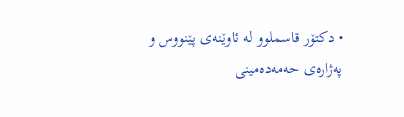• دکتۆر قاسملوو لە ئاوێنەی پێنووس و پەژارەی حەمەدەمینی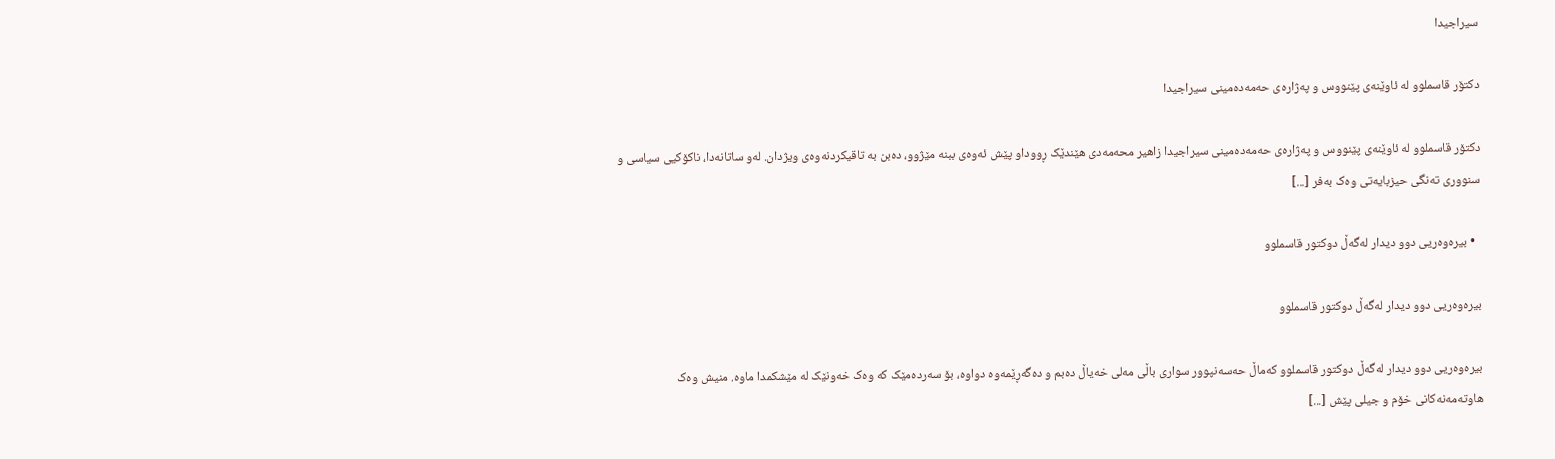سیراجیدا

دکتۆر قاسملوو لە ئاوێنەی پێنووس و پەژارەی حەمەدەمینی سیراجیدا

دکتۆر قاسملوو لە ئاوێنەی پێنووس و پەژارەی حەمەدەمینی سیراجیدا زاهیر محەمەدی هێندێک ڕووداو پێش ئەوەی ببنە مێژوو، دەبن بە تاقیکردنەوەی ویژدان. لەو ساتانەدا، ناکۆکیی سیاسی و سنووری تەنگی حیزبایەتی وەک بەفر [...]

  • بیرەوەریی دوو دیدار لەگەڵ دوکتور قاسملوو

بیرەوەریی دوو دیدار لەگەڵ دوکتور قاسملوو

بیرەوەریی دوو دیدار لەگەڵ دوکتور قاسملوو کەماڵ حەسەنپوور سواری باڵی مەلی خەیاڵ دەبم و دەگەڕێمەوە دواوە، بۆ سەردەمێک کە وەک خەونێک لە مێشکمدا ماوە. منیش وەک هاوتەمەنەکانی خۆم و جیلی پێش [...]